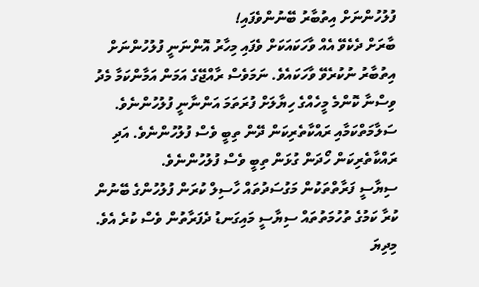ފުލުހުންނަށް އިތުބާރު ބޭނުންވެފައި!
ބާރަށް ދެކެވޭ އެއް ވާހަކައަކަށް ވެފައި މިހާރު އޮންނަނީ ފުލުހުންނަށް އިތުބާރު ނުކުރެވޭ ވާހަކައެވެ. ނަމަވެސް ރާއްޖޭގެ އަމަން އަމާންކަމާ މެދު ވިސްނާ ކޮންމެ މީހެއްގެ ހިޔާލަށް ފުރަތަމަ އަންނާނީ ފުލުހުންނެވެ. ސަލާމަތްކަމާއި ރައްކާތެރިކަން ދޭން ތިބީ ވެސް ފުލުހުންނެވެ. އަދި ރައްކާތެރިކަން ހޯދަން ގުޅަން ތިބީ ވެސް ފުލުހުންނެވެ.
ސިޔާސީ ފަރާތްތަކުން މަގުސަދުތައް ހާސިލް ކުރަން ފުލުހުންގެ ބޭނުން ކުރާ ކަމުގެ ތުހުމަތުތައް ސިޔާސީ މައިގަނޑު ދެފަރާތުން ވެސް ކުރެ އެވެ. މިދިޔަ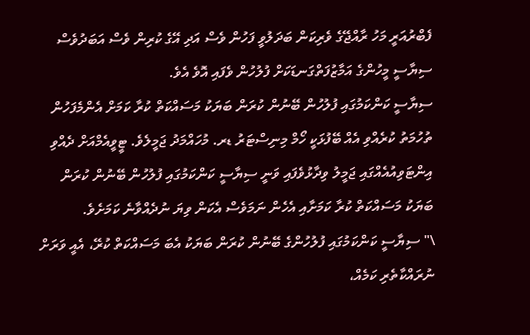ފެބްރުއަރީ މަހު ރާއްޖޭގެ ވެރިކަން ބަދަލުވީ ފަހުން ވެސް އަދި އޭގެ ކުރިން ވެސް އަބަދުވެސް ސިޔާސީ މީހުންގެ އަމާޒުފަތްގަނޑަކަށް ފުލުހުން ވެފައި އޮވެ އެވެ.
ސިޔާސީ ކަންކަމުގައި ފުލުހުން ބޭނުން ކުރަން ބަޔަކު މަސައްކަތް ކުރާ ކަމަށް އެންމެފަހުން ތުހުމަތު ކުރެއްވި އެއް ބޭފުޅަކީ ހޯމް މިނިސްޓަރު ޑރ. މުހައްމަދު ޖަމީލެވެ. ޓީވީއެމްއަށް ދެއްވި އިންޓަވިއުއެއްގައި ޖަމީލު ވިދާޅުވެފައި ވަނީ ސިޔާސީ ކަންކަމުގައި ފުލުހުން ބޭނުން ކުރަން ބަޔަކު މަސައްކަތް ކުރާ ކަމަށާއި އެހެން ނަމަވެސް އެކަން ވިޔަ ނުދެއްވާނެ ކަމަށެވެ.
\" ސިޔާސީ ކަންކަމުގައި ފުލުހުންގެ ބޭނުން ކުރަން ބަޔަކު އެބަ މަސައްކަތް ކުރޭ، އެއީ ވަރަށް ނުރައްކާތެރި ކަމެއް،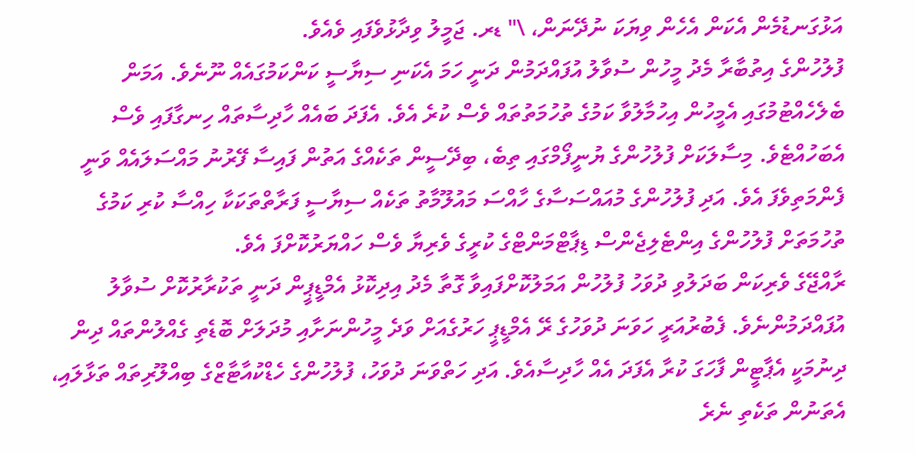އަޅުގަނޑުމެން އެކަން އެހެން ވިޔަކަ ނުދޭނަން، \" ޑރ. ޖަމީލު ވިދާޅުވެފައި ވެއެވެ.
ފުލުހުންގެ އިތުބާރާ މެދު މީހުން ސުވާލު އުފައްދަމުން ދަނީ ހަމަ އެކަނި ސިޔާސީ ކަންކަމުގައެއް ނޫނެވެ. އަމަން ބެލެހެއްޓުމުގައި އެމީހުން އިހުމާލުވާ ކަމުގެ ތުހުމަތުތައް ވެސް ކުރެ އެވެ. އެފަދަ ބައެއް ހާދިސާތައް ހިނގާފައި ވެސް އެބަހުއްޓެވެ. މިސާލަކަށް ފުލުހުންގެ ޔުނީފޯމްގައި ތިބެ، ބިދޭސީން ތަކެއްގެ އަތުން ފައިސާ ފޭރުނު މައްސަލައެއް ވަނީ ފެންމަތިވެފަ އެވެ. އަދި ފުލުހުންގެ މުއައްސަސާގެ ހާއްސަ މައުލޫމާތު ތަކެއް ސިޔާސީ ފަރާތްތަކަކާ ހިއްސާ ކުރި ކަމުގެ ތުހުމަތަށް ފުލުހުންގެ އިންޓެލިޖެންސް ޑިޕާޓްމަންޓްގެ ކުރީގެ ވެރިޔާ ވެސް ހައްޔަރުކޮށްފަ އެވެ.
ރާއްޖޭގެ ވެރިކަން ބަދަލުވި ދުވަހު ފުލުހުން އަމަލުކޮށްފައިވާ ގޮތާ މެދު އިދިކޮޅު އެމްޑީޕީން ދަނީ ތަކުރާރުކޮށް ސުވާލު އުފައްދަމުންނެވެ. ފެބުރުއަރީ ހަވަނަ ދުވަހުގެ ރޭ އެމްޑީޕީ ހަރުގެއަށް ވަދެ މީހުންނަށާއި މުދަލަށް ބޮޑެތި ގެއްލުންތައް ދިން ދިނުމަކީ އެޕާޓީން ފާހަގަ ކުރާ އެފަދަ އެއް ހާދިސާއެވެ. އަދި ހަތްވަނަ ދުވަހު، ފުލުހުންގެ ހެޑްކުއާޓާޒްގެ ބިއްލޫރިތައް ތަޅާލައި، އެތަނުން ތަކެތި ނެރެ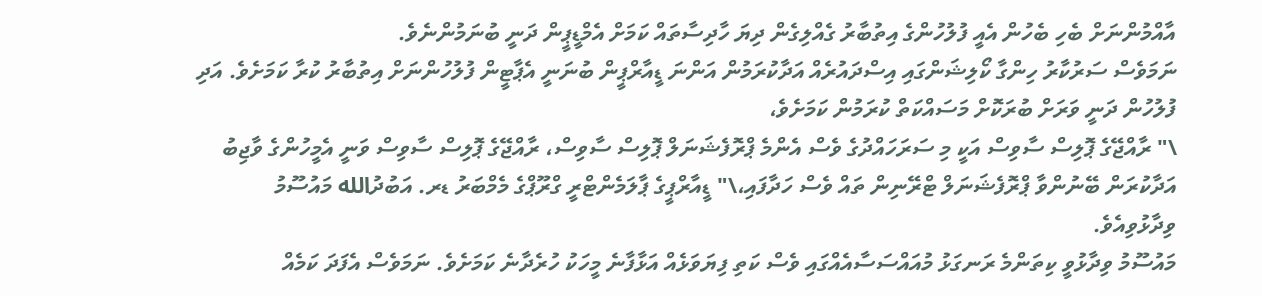އާއްމުންނަށް ބެހި ބެހުން އެއީ ފުލުހުންގެ އިތުބާރު ގެއްލިގެން ދިޔަ ހާދިސާތައް ކަމަށް އެމްޑީޕީން ދަނީ ބުނަމުންނެވެ.
ނަމަވެސް ސަރުކާރު ހިންގާ ކޯލިޝަންގައި އިސްދައުރެއް އަދާކުރަމުން އަންނަ ޑީއާރްޕީން ބުނަނީ އެޕާޓީން ފުލުހުންނަށް އިތުބާރު ކުރާ ކަމަށެވެ. އަދި ފުލުހުން ދަނީ ވަރަށް ބުރަކޮށް މަސައްކަތް ކުރަމުން ކަމަށެވެ،
\" ރާއްޖޭގެ ޕޮލިސް ސާވިސް އަކީ މި ސަރަހައްދުގެ ވެސް އެންމެ ޕްރޮފެޝަނަލް ޕޮލިސް ސާވިސް، ރާއްޖޭގެ ޕޮލިސް ސާވިސް ވަނީ އެމީހުންގެ ވާޖިބު އަދާކުރަން ބޭނުންވާ ޕްރޮފެޝަނަލް ޓްރޭނިން ތައް ވެސް ހަދާފައި،\" ޑީއާރްޕީގެ ޕާލަމެންޓްރީ ގްރޫޕްގެ މެމްބަރު ޑރ. އަބުދުالله މައުސޫމު ވިދާޅުވިއެވެ.
މައުސޫމު ވިދާޅުވީ ކިތަންމެ ރަނގަޅު މުއައްސަސާއެއްގައި ވެސް ކަތި ފިޔަވަޅެއް އަޅާފާނެ މީހަކު ހުރެދާނެ ކަމަށެވެ. ނަމަވެސް އެފަދަ ކަމެއް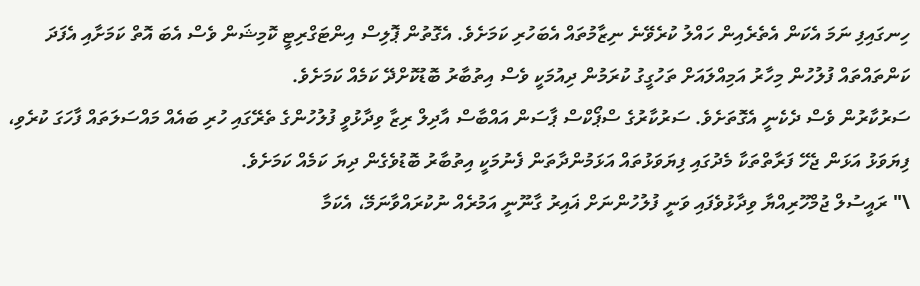ހިނގައިފި ނަމަ އެކަން އެތެރެއިން ހައްލު ކުރެވޭނެ ނިޒާމުތައް އެބަހުރި ކަމަށެވެ. އެގޮތުން ޕޮލިސް އިންޓަގްރިޓީ ކޮމިޝަން ވެސް އެބަ އޮތް ކަމަށާއި އެފަދަ ކަންތައްތައް ފުލުހުން މިހާރު އަމިއްލައަށް ތަހުގީގު ކުރަމުން ދިއުމަކީ ވެސް އިތުބާރު ބޮޑުކޮށްދޭ ކަމެއް ކަމަށެވެ.
ސަރުކާރުން ވެސް ދެކެނީ އެގޮތަށެވެ. ސަރުކާރުގެ ސްޕޯކްސް ޕާސަން އައްބާސް އާދިލް ރިޒާ ވިދާޅުވީ ފުލުހުންގެ ތެރޭގައި ހުރި ބައެއް މައްސަލަތައް ފާހަގަ ކުރެވި، ފިޔަވަޅު އަޅަން ޖެހޭ ފަރާތްތަކާ މެދުގައި ފިޔަވަޅުތައް އަޅަމުންދާތަން ފެނުމަކީ އިތުބާރު ބޮޑުވެގެން ދިޔަ ކަމެއް ކަމަށެވެ.
\" ރައީސުލް ޖުމްހޫރިއްޔާ ވިދާޅުވެފައި ވަނީ ފުލުހުންނަށް ޣައިރު ގާނޫނީ އަމުރެއް ނުކުރައްވާނަމޭ، އެކަމާ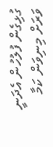ގުޅިގެން ފުލުހުން އެދަނީ ވަރަށް މިނިވަން ކަމާ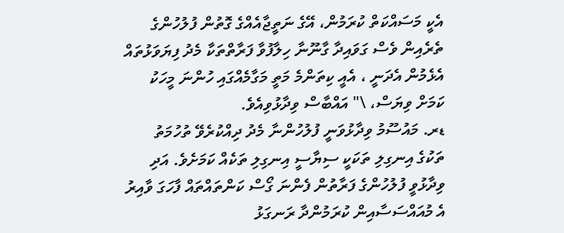އެކީ މަސައްކަތް ކުރަމުން، އޭގެ ނަތީޖާއެއްގެ ގޮތުން ފުލުހުންގެ ތެރެއިން ވެސް ގަވައިދާ ގާނޫނާ ހިލާފުވާ ފަރާތްތަކާ މެދު ފިޔަވަޅުތައް އެޅެމުން އެދަނީ ، އެއީ ކިތަންމެ މަތީ މަގާމެއްގައި ހުންނަ މީހަކު ކަމަށް ވިޔަސް، \" އައްބާސް ވިދާޅުވިއެވެ.
ޑރ. މައުސޫމު ވިދާޅުވަނީ ފުލުހުންނާ މެދު ދިއްކުރެވޭ ތުހުމަތު ތަކުގެ އިނގިލި ތަކަކީ ސިޔާސީ އިނގިލި ތަކެއް ކަމަށެވެ. އަދި ވިދާޅުވީ ފުލުހުންގެ ފަރާތުން ފެންނަ ގޯސް ކަންތައްތައް ފާހަގަ ވާއިރު އެ މުއައްސަސާއިން ކުރަމުންދާ ރަނގަޅު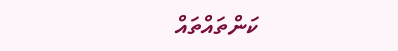ކަންތައްތައް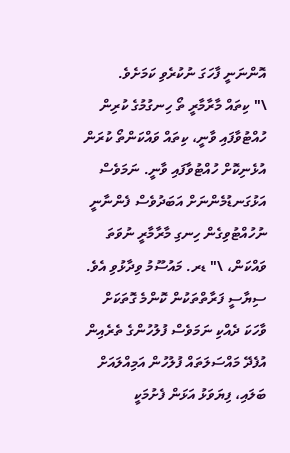އޮންނަނީ ފާހަގަ ނުކުރެވި ކަމަށެވެ.
\" ކިތައް މާރާމާރީ ތޯ ހިނގުމުގެ ކުރިން ހުއްޓުވާފައި ވާނީ، ކިތައް ވައްކަންތޯ ކުރަން އުޅެނިކޮށް ހުއްޓުވާފައި ވާނީ. ނަމަވެސް އަޅުގަނޑުމެންނަށް އަބަދުވެސް ފެންނާނީ ނުހުއްޓުވިގެން ހިނގި މާރާމާރީ ނުވަތަ ވައްކަން، \" ޑރ. މައުސޫމު ވިދާޅުވި އެވެ.
ސިޔާސީ ފަރާތްތަކުން ކޮންމެ ގޮތަކަށް ވާހަކަ ދެއްކި ނަމަވެސް ފުލުހުންގެ ތެރެއިން އުފެދޭ މައްސަލަތައް ފުލުހުން އަމިއްލައަށް ބަލައި، ފިޔަވަޅު އަޅަން ފެށުމަކީ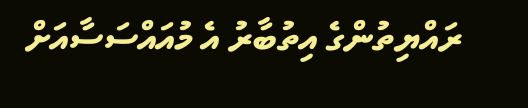ރައްޔިތުންގެ އިތުބާރު އެ މުއައްސަސާއަށް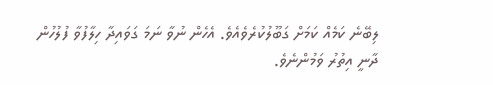ލިބޭނެ ކަމެއް ކަމަށް ގަބޫލުކުރެވެއެވެ. އެހެން ނުވާ ނަމަ ގަވައިދާ ހިލާފުވާ ފުލުހުން ދާނީ އިތުރު ވަމުންނެވެ.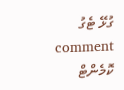ގުޅޭ ޓެގު
comment ކޮމެންޓް